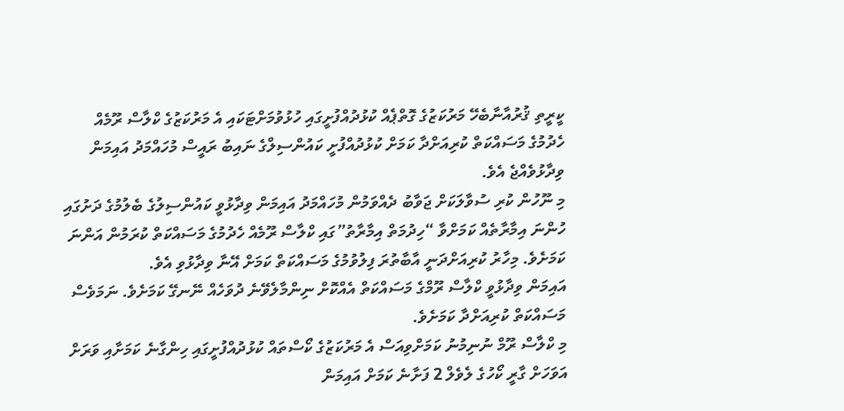ކީރީތި ޤުރުއާނާބެހޭ މަރުކަޒުގެ ގޮތްޕެއް ކުޅުދުއްފުށީގައި ހުޅުވުމަށްޓަކައި އެ މަރުކަޒުގެ ކްލާސް ރޫމެއް ހެދުމުގެ މަސައްކަތް ކުރިއަށްދާ ކަމަށް ކުޅުދުއްފުށީ ކައުންސިލްގެ ނައިބު ރައީސް މުހައްމަދު އައިމަން ވިދާޅުވެއްޖެ އެވެ.
މި ނޫހުން ކުރި ސުވާލަކަށް ޖަވާބު ދެއްވަމުން މުހައްމަދު އައިމަން ވިދާޅުވީ ކައުންސިލުގެ ބެލުމުގެ ދަށުގައި ހުންނަ އިމާރާތެއް ކަމަށްވާ “ހިދުމަތް އިމާރާތު”ގައި ކްލާސް ރޫމެއް ހެދުމުގެ މަސައްކަތް ކުރަމުން އަންނަ ކަމަށެވެ. މިހާރު ކުރިއަށްދަނީ އާބާތުރަ ފިލުވުމުގެ މަސައްކަތް ކަމަށް އޭނާ ވިދާޅުވި އެވެ.
އައިމަން ވިދާޅުވީ ކްލާސް ރޫމްގެ މަސައްކަތް އެއްކޮށް ނިންމާލެވޭނެ ދުވަހެއް ނޭނގޭ ކަމަށެވެ. ނަމަވެސް މަސައްކަތް ކުރިއަށްދާ ކަމަށެވެ.
މި ކްލާސް ރޫމް ނުނިމުނު ކަމަށްވިއަސް އެ މަރުކަޒުގެ ކޯސްތައް ކުޅުދުއްފުށީގައި ހިންގާނެ ކަމަށާއި ވަރަށް އަވަހަށް ގާރީ ކޯހުގެ ލެވެލް 2 ފަށާނެ ކަމަށް އައިމަން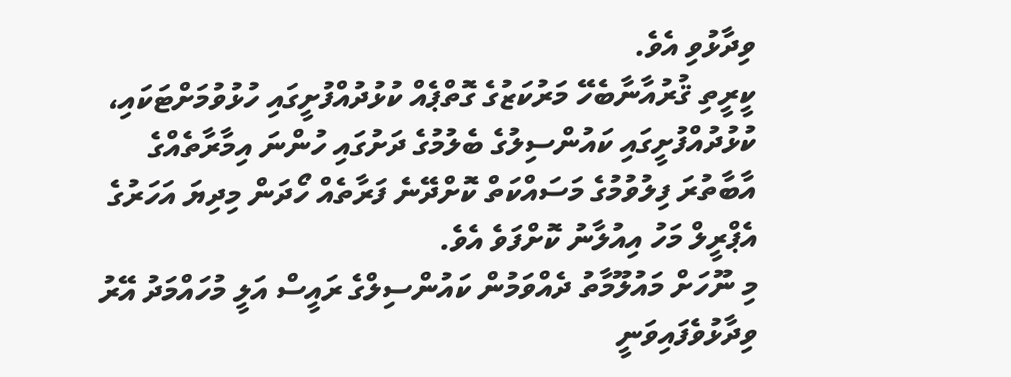ވިދާޅުވި އެވެ.
ކީރީތި ޤުރުއާނާބެހޭ މަރުކަޒުގެ ގޮތްޕެއް ކުޅުދުއްފުށީގައި ހުޅުވުމަށްޓަކައި، ކުޅުދުއްފުށީގައި ކައުންސިލުގެ ބެލުމުގެ ދަށުގައި ހުންނަ އިމާރާތެއްގެ އާބާތުރަ ފިލުވުމުގެ މަސައްކަތް ކޮށްދޭނެ ފަރާތެއް ހޯދަން މިދިޔަ އަހަރުގެ އެޕްރީލް މަހު އިއުލާނު ކޮށްފަވެ އެވެ.
މި ނޫހަށް މައުލޫމާތު ދެއްވަމުން ކައުންސިލްގެ ރައީސް އަލީ މުހައްމަދު އޭރު ވިދާޅުވެފައިވަނީ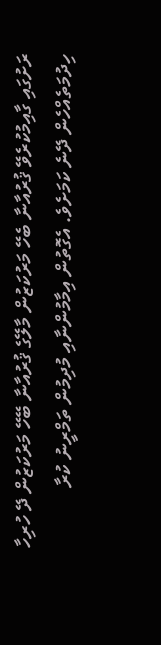ރަށުގައި ގާއިމުކުރެވޭ ޤުރުއާނާ ބެހޭ މަރުކަޒުން މާލޭގެ ޤުރުއާނާ ބޭހޭ މަރުކަޒުން ދޭ ހުރިހާ ހިދުމަތެއްހެން ދޭނެ ކަމަށެވެ. އެގޮތުން އިމާމުންނާއި މުދިމުން ތަމްރީނު ކުރާ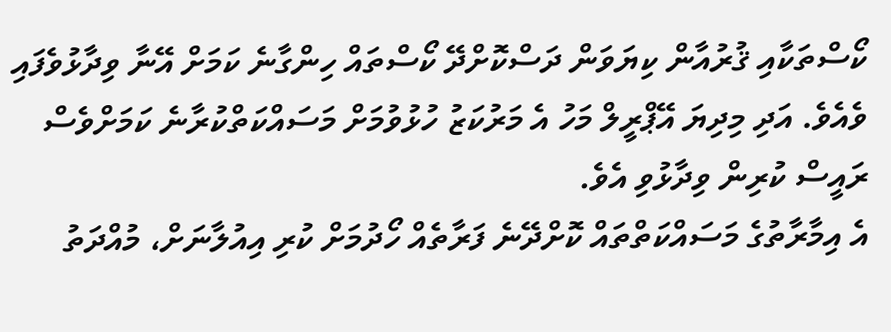ކޯސްތަކާއި ޤުރުއާން ކިޔަވަން ދަސްކޮށްދޭ ކޯސްތައް ހިންގާނެ ކަމަށް އޭނާ ވިދާޅުވެފައި ވެއެވެ. އަދި މިދިޔަ އޭޕްރީލް މަހު އެ މަރުކަޒު ހުޅުވުމަށް މަސައްކަތްކުރާނެ ކަމަށްވެސް ރައީސް ކުރިން ވިދާޅުވި އެވެ.
އެ އިމާރާތުގެ މަސައްކަތްތައް ކޮށްދޭނެ ފަރާތެއް ހޯދުމަށް ކުރި އިއުލާނަށް، މުއްދަތު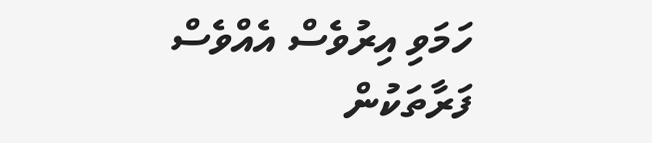ހަމަވި އިރުވެސް އެއްވެސް ފަރާތަކުން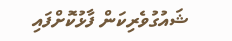ޝައުގުވެރިކަން ފާޅުކޮށްފައި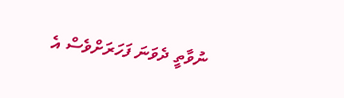ނުވާތީ ދެވަނަ ފަހަރަށްވެސް އެ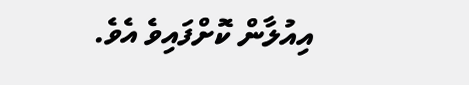އިއުލާން ކޮށްފައިވެ އެވެ.